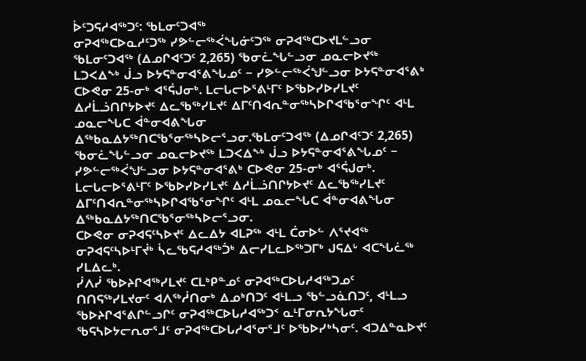ᐆᑦᑐᕋᓱᐊᖅᑐᑦ: ᖃᒪᓂᑦᑐᐊᖅ
ᓂᕈᐊᖅᑕᐅᓇᓱᑦᑐᖅ ᓯᕗᓪᓕᖅᐹᖓᓃᑦᑐᖅ ᓂᕈᐊᖅᑕᐅᔪᒪᓪᓗᓂ
ᖃᒪᓂᑦᑐᐊᖅ (ᐃᓄᒋᐊᑦᑐᑦ 2,265) ᖃᓂᓛᖓᓪᓗᓂ ᓄᓇᓕᐅᔪᖅ ᒪᑐᐸᐃᖕᒃ ᒎᓗ ᐅᔭᕋᓐᓂᐊᕐᕕᖓᓄᑦ − ᓯᕗᓪᓕᖅᐹᖑᓪᓗᓂ ᐅᔭᕋᓐᓂᐊᕐᕕᒃ ᑕᐅᕙᓂ 25-ᓂᒃ ᐊᕐᕌᒍᓂᒃ. ᒪᓕᒐᓕᐅᕐᕕᒻᒥᑦ ᐅᖃᐅᓯᐅᓯᒪᔪᑦ ᐃᓱᒫᓘᑎᒋᔭᐅᔪᑦ ᐃᓚᖃᖅᓯᒪᔪᑦ ᐃᒥᑦᑎᐊᕆᓐᓂᖅᓴᐅᒋᐊᖃᕐᓂᖏᑦ ᐊᒻᒪ ᓄᓇᓕᖓᑕ ᐋᓐᓂᐊᕕᖓᓂ ᐃᖅᑲᓇᐃᔭᖅᑎᑕᖃᕐᓂᖅᓴᐅᓕᕐᓗᓂ.ᖃᒪᓂᑦᑐᐊᖅ (ᐃᓄᒋᐊᑦᑐᑦ 2,265) ᖃᓂᓛᖓᓪᓗᓂ ᓄᓇᓕᐅᔪᖅ ᒪᑐᐸᐃᖕᒃ ᒎᓗ ᐅᔭᕋᓐᓂᐊᕐᕕᖓᓄᑦ − ᓯᕗᓪᓕᖅᐹᖑᓪᓗᓂ ᐅᔭᕋᓐᓂᐊᕐᕕᒃ ᑕᐅᕙᓂ 25-ᓂᒃ ᐊᕐᕌᒍᓂᒃ. ᒪᓕᒐᓕᐅᕐᕕᒻᒥᑦ ᐅᖃᐅᓯᐅᓯᒪᔪᑦ ᐃᓱᒫᓘᑎᒋᔭᐅᔪᑦ ᐃᓚᖃᖅᓯᒪᔪᑦ ᐃᒥᑦᑎᐊᕆᓐᓂᖅᓴᐅᒋᐊᖃᕐᓂᖏᑦ ᐊᒻᒪ ᓄᓇᓕᖓᑕ ᐋᓐᓂᐊᕕᖓᓂ ᐃᖅᑲᓇᐃᔭᖅᑎᑕᖃᕐᓂᖅᓴᐅᓕᕐᓗᓂ.
ᑕᐅᕙᓂ ᓂᕈᐊᕋᑦᓴᐅᔪᑦ ᐃᓚᐃᔭ ᐊᒪᕈᖅ ᐊᒻᒪ ᑖᓂᐅᓪ ᐱᕐᔪᐊᖅ ᓂᕈᐊᕋᑦᓴᐅᒻᒥᔫᒃ ᓵᓚᖃᕋᓱᐊᖅᑑᒃ ᐃᓕᓯᒪᓚᐅᖅᑐᒥᒃ ᒍᕋᐃᒡ ᐊᑕᖓᓛᖅ ᓯᒪᐃᓚᒃ.
ᓰᐱᓰ ᖃᐅᔨᒋᐊᖅᓯᒪᔪᑦ ᑕᒪᒃᑭᓐᓄᑦ ᓂᕈᐊᖅᑕᐅᒐᓱᐊᖅᑐᓄᑦ ᑎᑎᕋᖅᓯᒪᔪᓂᑦ ᐊᐱᖅᓲᑎᓂᒃ ᐃᓄᒃᑎᑐᑦ ᐊᒻᒪᓗ ᖃᓪᓗᓈᑎᑐᑦ, ᐊᒻᒪᓗ ᖃᐅᔨᒋᐊᕐᕕᒋᓪᓗᒋᑦ ᓂᕈᐊᖅᑕᐅᒐᓱᐊᖅᑐᑉ ᓇᒻᒥᓂᕆᔭᖓᓂᑦ ᖃᕋᓴᐅᔭᓕᕆᓂᕐᒧᑦ ᓂᕈᐊᖅᑕᐅᒐᓱᐊᕐᓂᕐᒧᑦ ᐅᖃᐅᓯᒃᓴᓂᑦ. ᐊᑐᐃᓐᓇᐅᔪᑦ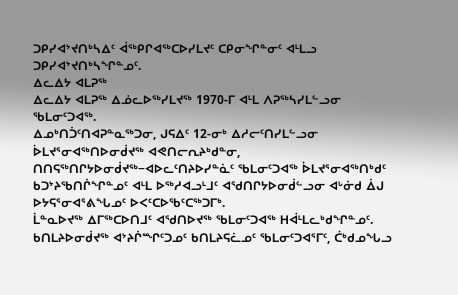ᑐᑭᓯᐊᔾᔪᑎᒃᓴᐃᑦ ᐋᖅᑭᒋᐊᖅᑕᐅᓯᒪᔪᑦ ᑕᑭᓂᖏᓐᓂᑦ ᐊᒻᒪᓗ ᑐᑭᓯᐊᔾᔪᑎᒃᓴᖏᓐᓄᑦ.
ᐃᓚᐃᔭ ᐊᒪᕈᖅ
ᐃᓚᐃᔭ ᐊᒪᕈᖅ ᐃᓅᓚᐅᖅᓯᒪᔪᖅ 1970-ᒥ ᐊᒻᒪ ᐱᕈᖅᓴᓯᒪᓪᓗᓂ ᖃᒪᓂᑦᑐᐊᖅ.
ᐃᓄᒃᑎᑑᑦᑎᐊᕈᓐᓇᖅᑐᓂ, ᒍᕋᐃᑦ 12-ᓂᒃ ᐃᓱᓕᑦᑎᓯᒪᓪᓗᓂ ᐆᒪᔪᕐᓂᐊᖅᑎᐅᓂᑰᔪᖅ ᐊᕙᑎᓕᕆᔨᒃᑯᓐᓂ, ᑎᑎᕋᖅᑎᒋᔭᐅᓂᑰᔪᖅ−ᐊᐅᓚᑦᑎᔨᐅᓯᓐᓈᑦ ᖃᒪᓂᑦᑐᐊᖅ ᐆᒪᔪᕐᓂᐊᖅᑎᒃᑯᑦ ᑲᑐᔾᔨᖃᑎᒌᖏᓐᓄᑦ ᐊᒻᒪ ᐅᖅᓱᐊᓗᒻᒧᑦ ᐊᖁᑎᒋᔭᐅᓂᑰᓪᓗᓂ ᐊᒡᓃᑯ ᐄᒍ ᐅᔭᕋᕐᓂᐊᕐᕕᖓᓄᑦ ᐅᐸᑦᑕᐅᖃᑦᑕᖅᑐᒥᒃ.
ᒫᓐᓇᐅᔪᖅ ᐃᒥᖅᑕᐅᑎᒧᑦ ᐊᖁᑎᐅᔪᖅ ᖃᒪᓂᑦᑐᐊᖅ ᕼᐋᒻᒪᓚᒃᑯᖏᓐᓄᑦ.
ᑲᑎᒪᔨᐅᓂᑰᔪᖅ ᐊᔾᔨᒌᙱᑦᑐᓄᑦ ᑲᑎᒪᔨᕋᓛᓄᑦ ᖃᒪᓂᑦᑐᐊᕐᒥᑦ, ᑖᒃᑯᓄᖓᓗ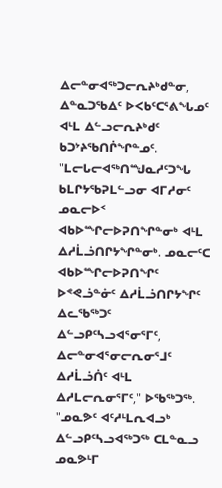ᐃᓕᓐᓂᐊᖅᑐᓕᕆᔨᒃᑯᓐᓂ, ᐃᓐᓇᑐᖃᐃᑦ ᐅᐸᑲᑦᑕᕐᕕᖓᓄᑦ ᐊᒻᒪ ᐃᓪᓗᓕᕆᔨᒃᑯᑦ ᑲᑐᔾᔨᖃᑎᒌᖏᓐᓄᑦ.
"ᒪᓕᒐᓕᐊᖅᑎᙳᓇᓱᑦᑐᖓ ᑲᒪᒋᔭᖃᕈᒪᓪᓗᓂ ᐊᒥᓱᓂᑦ ᓄᓇᓕᐅᑉ ᐊᑲᐅᙱᓕᐅᕈᑎᖏᓐᓂᒃ ᐊᒻᒪ ᐃᓱᒫᓘᑎᒋᔭᖏᓐᓂᒃ. ᓄᓇᓕᑦᑕ ᐊᑲᐅᙱᓕᐅᕈᑎᖏᑦ ᐅᕝᕙᓘᓐᓃᑦ ᐃᓱᒫᓘᑎᒋᔭᖏᑦ ᐃᓚᖃᖅᑐᑦ ᐃᓪᓗᑭᑦᓴᓗᐊᕐᓂᕐᒥᑦ, ᐃᓕᓐᓂᐊᕐᓂᓕᕆᓂᕐᒧᑦ ᐃᓱᒫᓘᑏᑦ ᐊᒻᒪ ᐃᓱᒪᓕᕆᓂᕐᒥᑦ," ᐅᖃᖅᑐᖅ. "ᓄᓇᕗᑦ ᐊᑦᓱᒻᒪᕆᐊᓗᒃ ᐃᓪᓗᑭᑦᓴᓗᐊᖅᑐᖅ ᑕᒪᓐᓇᓗ ᓄᓇᕗᒻᒥ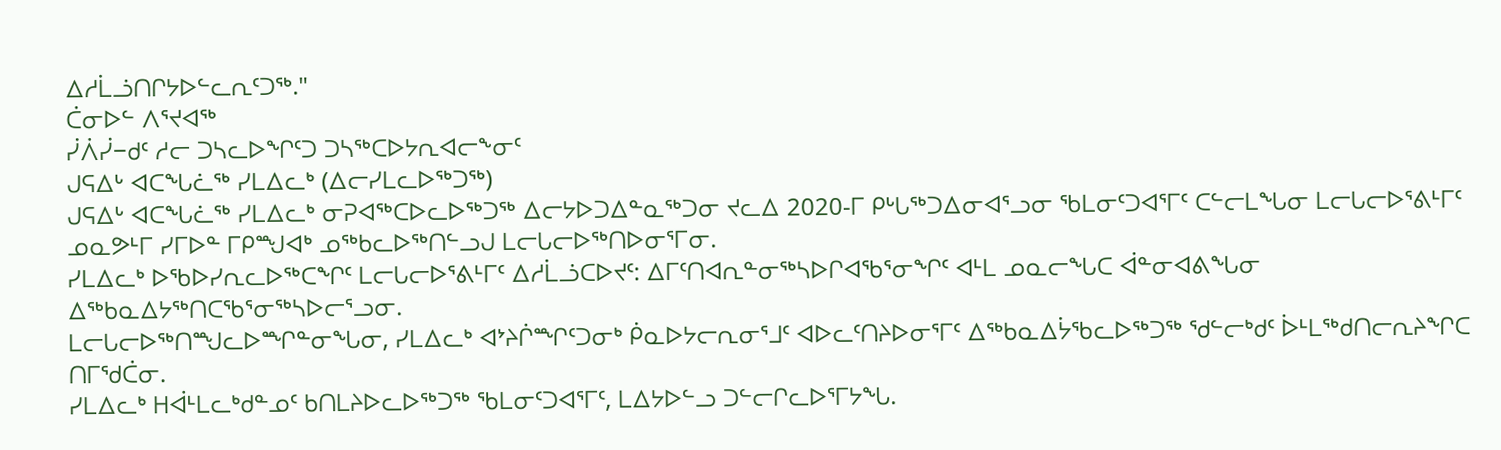ᐃᓱᒫᓘᑎᒋᔭᐅᓪᓚᕆᑦᑐᖅ."
ᑖᓂᐅᓪ ᐱᕐᔪᐊᖅ
ᓰᐲᓰ−ᑯᑦ ᓱᓕ ᑐᓴᓚᐅᖏᑦᑐ ᑐᓴᖅᑕᐅᔭᕆᐊᓕᖕᓂᑦ
ᒍᕋᐃᒡ ᐊᑕᖓᓛᖅ ᓯᒪᐃᓚᒃ (ᐃᓕᓯᒪᓚᐅᖅᑐᖅ)
ᒍᕋᐃᒡ ᐊᑕᖓᓛᖅ ᓯᒪᐃᓚᒃ ᓂᕈᐊᖅᑕᐅᓚᐅᖅᑐᖅ ᐃᓕᔭᐅᑐᐃᓐᓇᖅᑐᓂ ᔪᓚᐃ 2020-ᒥ ᑭᒡᒐᖅᑐᐃᓂᐊᕐᓗᓂ ᖃᒪᓂᑦᑐᐊᕐᒥᑦ ᑕᓪᓕᒪᖓᓂ ᒪᓕᒐᓕᐅᕐᕕᒻᒥᑦ ᓄᓇᕗᒻᒥ ᓯᒥᐅᓐ ᒥᑭᙳᐊᒃ ᓄᖅᑲᓚᐅᖅᑎᓪᓗᒍ ᒪᓕᒐᓕᐅᖅᑎᐅᓂᕐᒥᓂ.
ᓯᒪᐃᓚᒃ ᐅᖃᐅᓯᕆᓚᐅᖅᑕᖏᑦ ᒪᓕᒐᓕᐅᕐᕕᒻᒥᑦ ᐃᓱᒫᓘᑕᐅᔪᑦ: ᐃᒥᑦᑎᐊᕆᓐᓂᖅᓴᐅᒋᐊᖃᕐᓂᖏᑦ ᐊᒻᒪ ᓄᓇᓕᖓᑕ ᐋᓐᓂᐊᕕᖓᓂ ᐃᖅᑲᓇᐃᔭᖅᑎᑕᖃᕐᓂᖅᓴᐅᓕᕐᓗᓂ.
ᒪᓕᒐᓕᐅᖅᑎᙳᓚᐅᙱᓐᓂᖓᓂ, ᓯᒪᐃᓚᒃ ᐊᔾᔨᒌᙱᑦᑐᓂᒃ ᑮᓇᐅᔭᓕᕆᓂᕐᒧᑦ ᐊᐅᓚᑦᑎᔨᐅᓂᕐᒥᑦ ᐃᖅᑲᓇᐃᔮᖃᓚᐅᖅᑐᖅ ᖁᓪᓕᒃᑯᑦ ᐆᒻᒪᖅᑯᑎᓕᕆᔨᖏᑕ ᑎᒥᖁᑖᓂ.
ᓯᒪᐃᓚᒃ ᕼᐋᒻᒪᓚᒃᑯᓐᓄᑦ ᑲᑎᒪᔨᐅᓚᐅᖅᑐᖅ ᖃᒪᓂᑦᑐᐊᕐᒥᑦ, ᒪᐃᔭᐅᓪᓗ ᑐᓪᓕᒋᓚᐅᕐᒥᔭᖓ.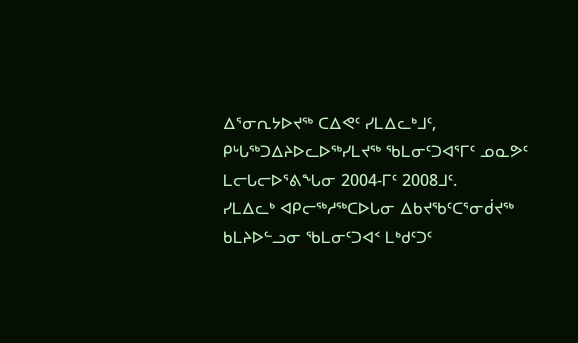ᐃᕐᓂᕆᔭᐅᔪᖅ ᑕᐃᕙᑦ ᓯᒪᐃᓚᒃᒧᑦ, ᑭᒡᒐᖅᑐᐃᔨᐅᓚᐅᖅᓯᒪᔪᖅ ᖃᒪᓂᑦᑐᐊᕐᒥᑦ ᓄᓇᕗᑦ ᒪᓕᒐᓕᐅᕐᕕᖓᓂ 2004-ᒥᑦ 2008ᒧᑦ.
ᓯᒪᐃᓚᒃ ᐊᑭᓕᖅᓱᖅᑕᐅᒐᓂ ᐃᑲᔪᖃᑦᑕᕐᓂᑰᔪᖅ ᑲᒪᔨᐅᓪᓗᓂ ᖃᒪᓂᑦᑐᐊᑉ ᒪᒃᑯᑦᑐᑦ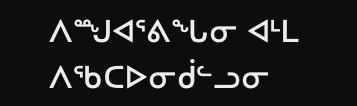ᐱᙳᐊᕐᕕᖓᓂ ᐊᒻᒪ ᐱᖃᑕᐅᓂᑰᓪᓗᓂ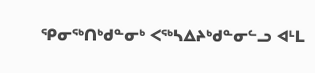ᕿᓂᖅᑎᒃᑯᓐᓂᒃ ᐸᖅᓴᐃᔨᒃᑯᓐᓂᓪᓗ ᐊᒻᒪ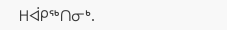ᕼᐋᑭᖅᑎᓂᒃ.